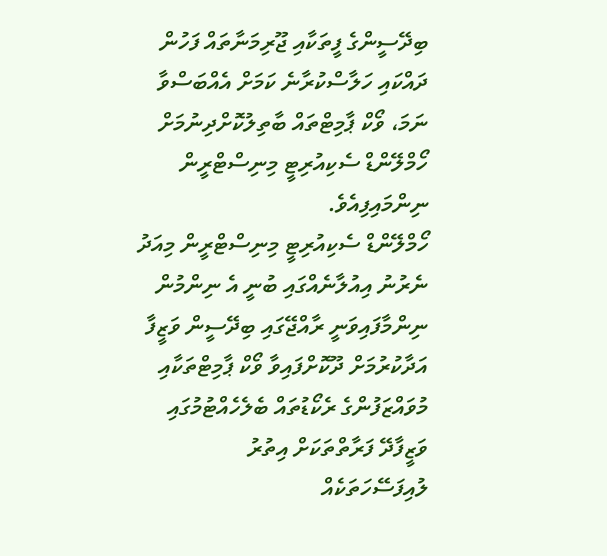ބިދޭސީންގެ ފީތަކާއި ޖޫރިމަނާތައް ފަހުން ދައްކައި ހަލާސްކުރާނެ ކަމަށް އެއްބަސްވާ ނަމަ، ވޯކް ޕާމިޓްތައް ބާތިލުކޮށްދިނުމަށް ހޯމްލޭންޑް ސެކިއުރިޓީ މިނިސްޓްރީން ނިންމައިފިއެވެ.
ހޯމްލޭންޑް ސެކިއުރިޓީ މިނިސްޓްރީން މިއަދު ނެރުނު އިއުލާނެއްގައި ބުނީ އެ ނިންމުން ނިންމާފައިވަނީ ރާއްޖޭގައި ބިދޭސީން ވަޒީފާ އަދާކުރުމަށް ދޫކޮށްފައިވާ ވޯކް ޕާމިޓްތަކާއި މުވައްޒަފުންގެ ރެކޯޑުތައް ބެލެހެއްޓުމުގައި ވަޒީފާދޭ ފަރާތްތަކަށް އިތުރު ލުއިފަސޭހަތަކެއް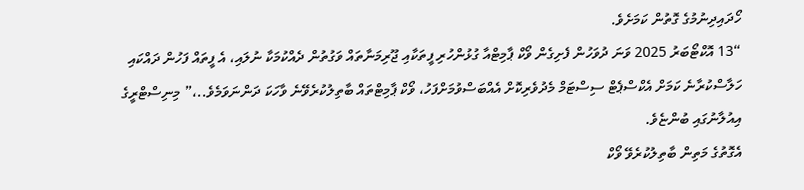ހޯދައިދިނުމުގެ ގޮތުން ކަމަށެވެ.
“13 އޮކްޓޯބަރު 2025 ވަނަ ދުވަހުން ފެށިގެން ވޯކް ޕާމިޓްއާ ގުޅުންހުރި ފީތަކާއި ޖޫރިމަނާތައް ވަގުތުން ދެއްކުމަކާ ނުލައި، އެ ފީތައް ފަހުން ދައްކައި ހަލާސްކުރާނެ ކަމަށް އެކްސްޕެޓް ސިސްޓަމް މެދުވެރިކޮށް އެއްބަސްވުމަށްފަހު، ވޯކް ޕާމިޓްތައް ބާތިލުކުރެވޭނެ ވާހަކަ ދަންނަވަމެވެ..،” މިނިސްޓްރީގެ އިއުލާނުގައި ބުންޏެވެ.
އެގޮތުގެ މަތިން ބާތިލުކުރެވޭ ވޯކް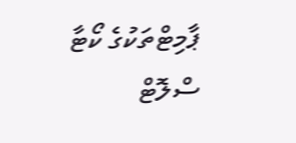ޕާމިޓްތަކުގެ ކޯޓާ ސްލޮޓް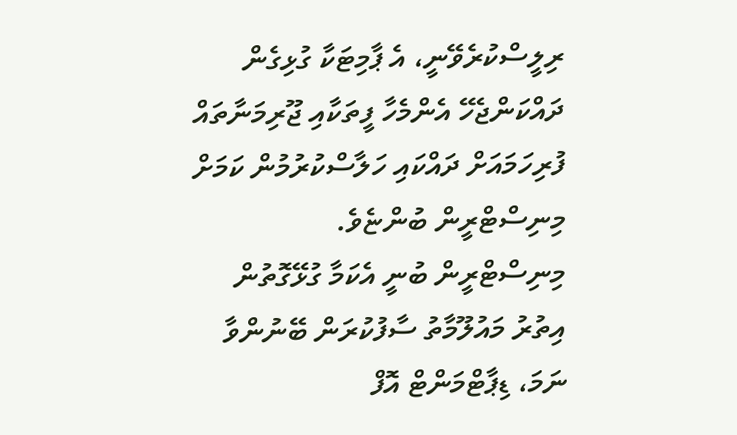ރިލީސްކުރެވޭނީ، އެ ޕާމިޓަކާ ގުޅިގެން ދައްކަންޖެހޭ އެންމެހާ ފީތަކާއި ޖޫރިމަނާތައް ފުރިހަމައަށް ދައްކައި ހަލާސްކުރުމުން ކަމަށް މިނިސްޓްރީން ބުންޏެވެ.
މިނިސްޓްރީން ބުނީ އެކަމާ ގުޅޭގޮތުން އިތުރު މައުލޫމާތު ސާފުކުރަން ބޭނުންވާ ނަމަ، ޑިޕާޓްމަންޓް އޮފް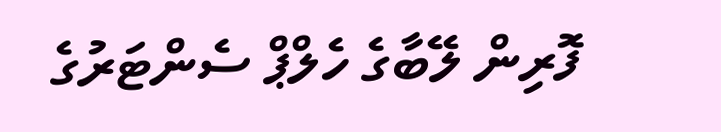ފޮރިން ލޭބާގެ ހެލްޕް ސެންޓަރުގެ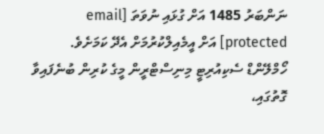ނަންބަރު 1485 އަށް ގުޅައި ނުވަތަ [email protected] އަށް އީމެއިލްކުރުމަށް އެދޭ ކަމަށެވެ.
ހޯމްލޭންޑް ސެކިއުރިޓީ މިނިސްޓްރީން މީގެ ކުރިން ބުނެފައިވާ ގޮތުގައި،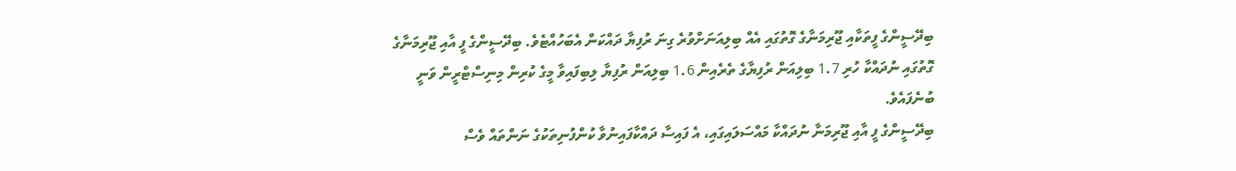ބިދޭސީންގެ ފީތަކާއި ޖޫރިމަނާގެ ގޮތުގައި އެއް ބިލިއަނަށްވުރެ ގިނަ ރުފިޔާ ދައްކަން އެބަހުއްޓެވެ. ބިދޭސީންގެ ފީ އާއި ޖޫރިމަނާގެ ގޮތުގައި ނުދައްކާ ހުރި 1.7 ބިލިއަން ރުފިޔާގެ ތެރެއިން 1.6 ބިލިއަން ރުފިޔާ ލިބިފައިވާ މީގެ ކުރިން މިނިސްޓްރީން ވަނީ ބުނެފައެވެ.
ބިދޭސީންގެ ފީ އާއި ޖޫރިމަނާ ނުދައްކާ މައްސަލައިގައި، އެ ފައިސާ ދައްކާފައިނުވާ ކުންފުނިތަކުގެ ނަންތައް ވެސް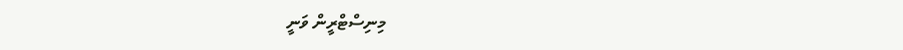މިނިސްޓްރީން ވަނީ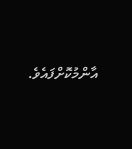އާންމުކޮށްފައެވެ.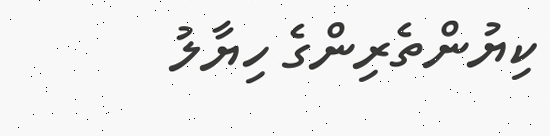ކިޔުންތެރިންގެ ހިޔާލު